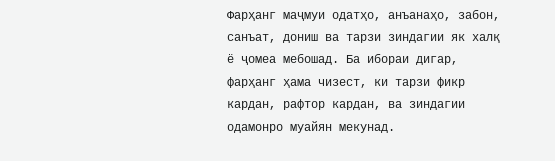Фарҳанг маҷмуи одатҳо, анъанаҳо, забон, санъат, дониш ва тарзи зиндагии як халқ ё ҷомеа мебошад. Ба ибораи дигар, фарҳанг ҳама чизест, ки тарзи фикр кардан, рафтор кардан, ва зиндагии одамонро муайян мекунад.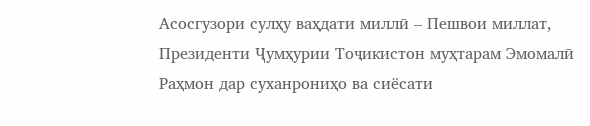Асосгузори сулҳу ваҳдати миллӣ – Пешвои миллат, Президенти Ҷумҳурии Тоҷикистон муҳтарам Эмомалӣ Раҳмон дар суханрониҳо ва сиёсати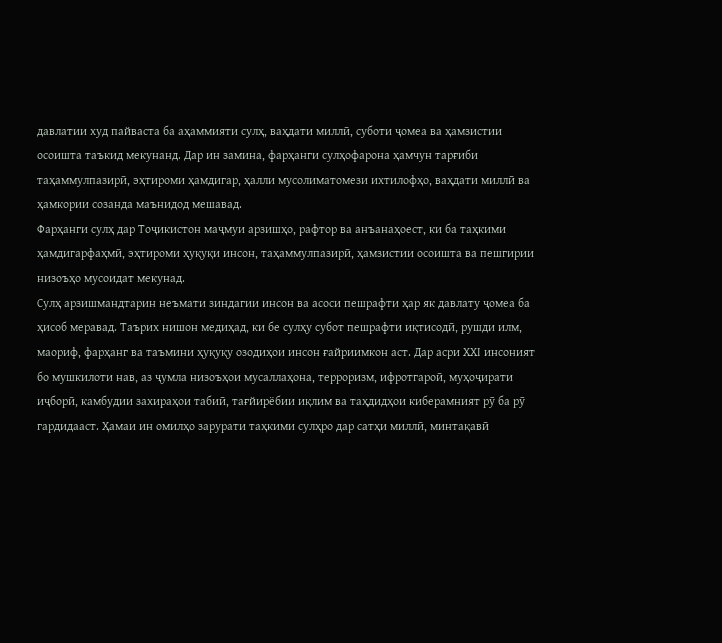давлатии худ пайваста ба аҳаммияти сулҳ, ваҳдати миллӣ, суботи ҷомеа ва ҳамзистии осоишта таъкид мекунанд. Дар ин замина, фарҳанги сулҳофарона ҳамчун тарғиби таҳаммулпазирӣ, эҳтироми ҳамдигар, ҳалли мусолиматомези ихтилофҳо, ваҳдати миллӣ ва ҳамкории созанда маънидод мешавад.
Фарҳанги сулҳ дар Тоҷикистон маҷмуи арзишҳо, рафтор ва анъанаҳоест, ки ба таҳкими ҳамдигарфаҳмӣ, эҳтироми ҳуқуқи инсон, таҳаммулпазирӣ, ҳамзистии осоишта ва пешгирии низоъҳо мусоидат мекунад.
Сулҳ арзишмандтарин неъмати зиндагии инсон ва асоси пешрафти ҳар як давлату ҷомеа ба ҳисоб меравад. Таърих нишон медиҳад, ки бе сулҳу субот пешрафти иқтисодӣ, рушди илм, маориф, фарҳанг ва таъмини ҳуқуқу озодиҳои инсон ғайриимкон аст. Дар асри ХХI инсоният бо мушкилоти нав, аз ҷумла низоъҳои мусаллаҳона, терроризм, ифротгароӣ, муҳоҷирати иҷборӣ, камбудии захираҳои табиӣ, тағйирёбии иқлим ва таҳдидҳои киберамният рӯ ба рӯ гардидааст. Ҳамаи ин омилҳо зарурати таҳкими сулҳро дар сатҳи миллӣ, минтақавӣ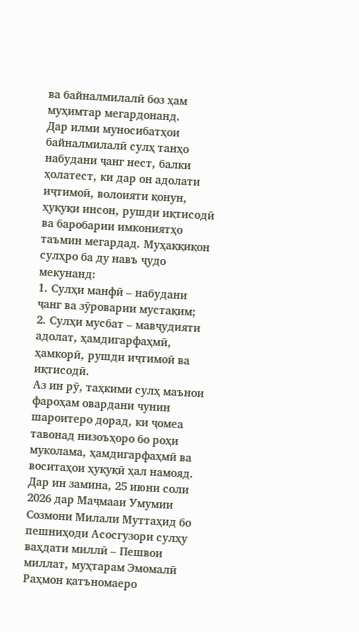ва байналмилалӣ боз ҳам муҳимтар мегардонанд.
Дар илми муносибатҳои байналмилалӣ сулҳ танҳо набудани ҷанг нест, балки ҳолатест, ки дар он адолати иҷтимоӣ, волоияти қонун, ҳуқуқи инсон, рушди иқтисодӣ ва баробарии имкониятҳо таъмин мегардад. Муҳаққиқон сулҳро ба ду навъ ҷудо мекунанд:
1. Сулҳи манфӣ – набудани ҷанг ва зӯроварии мустақим;
2. Сулҳи мусбат – мавҷудияти адолат, ҳамдигарфаҳмӣ, ҳамкорӣ, рушди иҷтимоӣ ва иқтисодӣ.
Аз ин рӯ, таҳкими сулҳ маънои фароҳам овардани чунин шароитеро дорад, ки ҷомеа тавонад низоъҳоро бо роҳи муколама, ҳамдигарфаҳмӣ ва воситаҳои ҳуқуқӣ ҳал намояд.
Дар ин замина, 25 июни соли 2026 дар Маҷмааи Умумии Созмони Милали Муттаҳид бо пешниҳоди Асосгузори сулҳу ваҳдати миллӣ – Пешвои миллат, муҳтарам Эмомалӣ Раҳмон қатъномаеро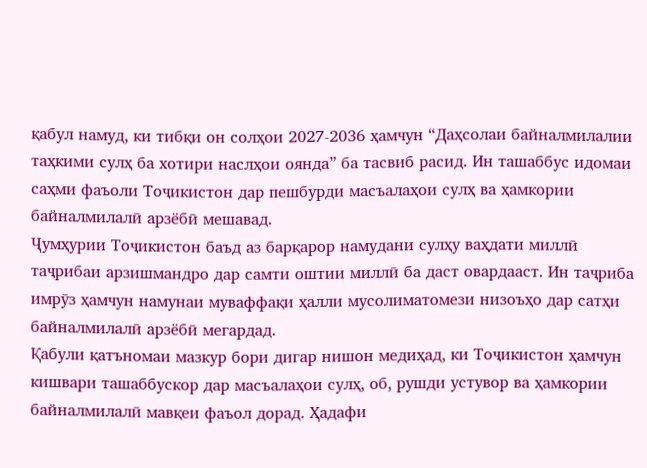қабул намуд, ки тибқи он солҳои 2027-2036 ҳамчун “Даҳсолаи байналмилалии таҳкими сулҳ ба хотири наслҳои оянда” ба тасвиб расид. Ин ташаббус идомаи саҳми фаъоли Тоҷикистон дар пешбурди масъалаҳои сулҳ ва ҳамкории байналмилалӣ арзёбӣ мешавад.
Ҷумҳурии Тоҷикистон баъд аз барқарор намудани сулҳу ваҳдати миллӣ таҷрибаи арзишмандро дар самти оштии миллӣ ба даст овардааст. Ин таҷриба имрӯз ҳамчун намунаи муваффақи ҳалли мусолиматомези низоъҳо дар сатҳи байналмилалӣ арзёбӣ мегардад.
Қабули қатъномаи мазкур бори дигар нишон медиҳад, ки Тоҷикистон ҳамчун кишвари ташаббускор дар масъалаҳои сулҳ, об, рушди устувор ва ҳамкории байналмилалӣ мавқеи фаъол дорад. Ҳадафи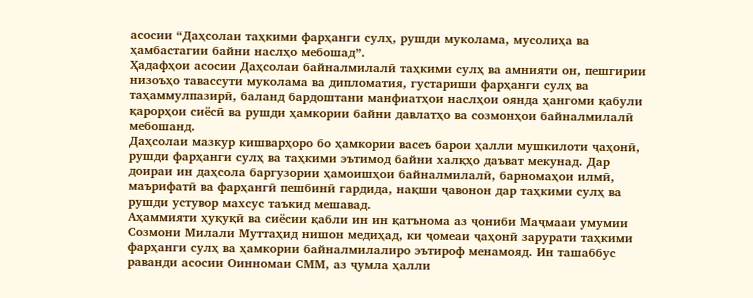асосии “Даҳсолаи таҳкими фарҳанги сулҳ, рушди муколама, мусолиҳа ва ҳамбастагии байни наслҳо мебошад”.
Ҳадафҳои асосии Даҳсолаи байналмилалӣ таҳкими сулҳ ва амнияти он, пешгирии низоъҳо тавассути муколама ва дипломатия, густариши фарҳанги сулҳ ва таҳаммулпазирӣ, баланд бардоштани манфиатҳои наслҳои оянда ҳангоми қабули қарорҳои сиёсӣ ва рушди ҳамкории байни давлатҳо ва созмонҳои байналмилалӣ мебошанд.
Даҳсолаи мазкур кишварҳоро бо ҳамкории васеъ барои ҳалли мушкилоти ҷаҳонӣ, рушди фарҳанги сулҳ ва таҳкими эътимод байни халқҳо даъват мекунад. Дар доираи ин даҳсола баргузории ҳамоишҳои байналмилалӣ, барномаҳои илмӣ, маърифатӣ ва фарҳангӣ пешбинӣ гардида, нақши ҷавонон дар таҳкими сулҳ ва рушди устувор махсус таъкид мешавад.
Аҳаммияти ҳуқуқӣ ва сиёсии қабли ин ин қатънома аз ҷониби Маҷмааи умумии Созмони Милали Муттаҳид нишон медиҳад, ки ҷомеаи ҷаҳонӣ зарурати таҳкими фарҳанги сулҳ ва ҳамкории байналмилалиро эътироф менамояд. Ин ташаббус раванди асосии Оинномаи СММ, аз ҷумла ҳалли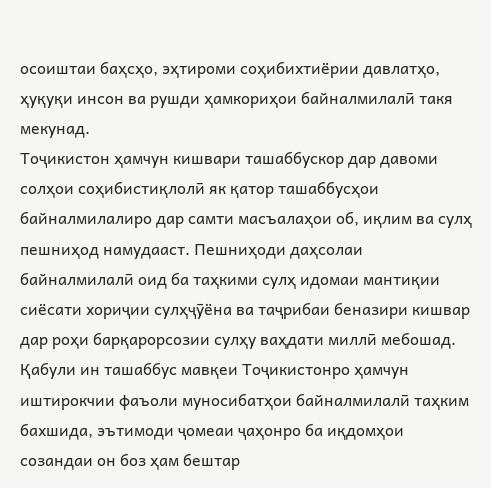осоиштаи баҳсҳо, эҳтироми соҳибихтиёрии давлатҳо, ҳуқуқи инсон ва рушди ҳамкориҳои байналмилалӣ такя мекунад.
Тоҷикистон ҳамчун кишвари ташаббускор дар давоми солҳои соҳибистиқлолӣ як қатор ташаббусҳои байналмилалиро дар самти масъалаҳои об, иқлим ва сулҳ пешниҳод намудааст. Пешниҳоди даҳсолаи байналмилалӣ оид ба таҳкими сулҳ идомаи мантиқии сиёсати хориҷии сулҳҷӯёна ва таҷрибаи беназири кишвар дар роҳи барқарорсозии сулҳу ваҳдати миллӣ мебошад.
Қабули ин ташаббус мавқеи Тоҷикистонро ҳамчун иштирокчии фаъоли муносибатҳои байналмилалӣ таҳким бахшида, эътимоди ҷомеаи ҷаҳонро ба иқдомҳои созандаи он боз ҳам бештар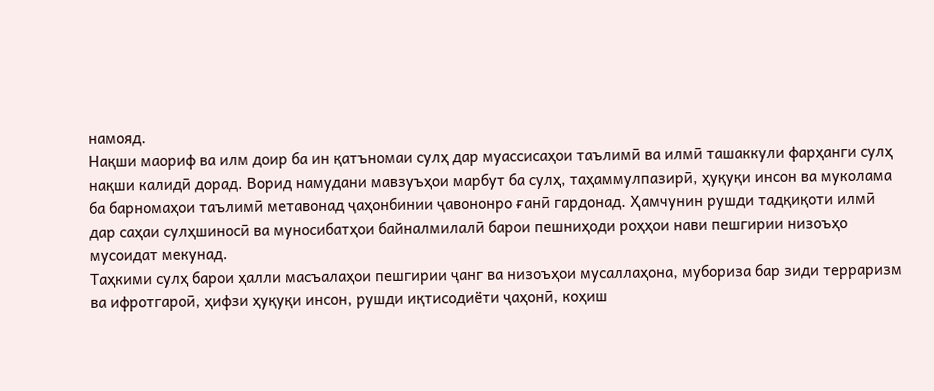намояд.
Нақши маориф ва илм доир ба ин қатъномаи сулҳ дар муассисаҳои таълимӣ ва илмӣ ташаккули фарҳанги сулҳ нақши калидӣ дорад. Ворид намудани мавзуъҳои марбут ба сулҳ, таҳаммулпазирӣ, ҳуқуқи инсон ва муколама ба барномаҳои таълимӣ метавонад ҷаҳонбинии ҷавононро ғанӣ гардонад. Ҳамчунин рушди тадқиқоти илмӣ дар саҳаи сулҳшиносӣ ва муносибатҳои байналмилалӣ барои пешниҳоди роҳҳои нави пешгирии низоъҳо мусоидат мекунад.
Таҳкими сулҳ барои ҳалли масъалаҳои пешгирии ҷанг ва низоъҳои мусаллаҳона, мубориза бар зиди терраризм ва ифротгароӣ, ҳифзи ҳуқуқи инсон, рушди иқтисодиёти ҷаҳонӣ, коҳиш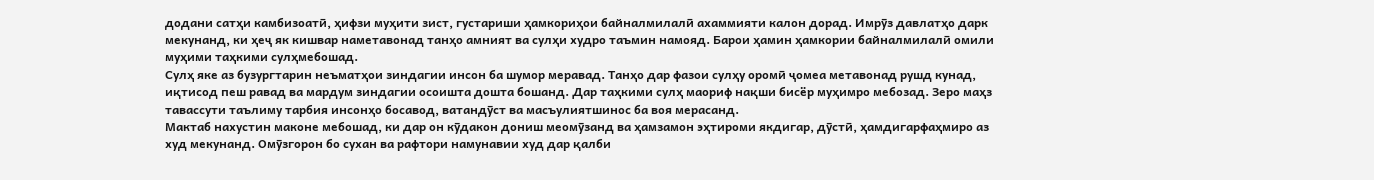додани сатҳи камбизоатӣ, ҳифзи муҳити зист, густариши ҳамкориҳои байналмилалӣ ахаммияти калон дорад. Имрӯз давлатҳо дарк мекунанд, ки ҳеҷ як кишвар наметавонад танҳо амният ва сулҳи худро таъмин намояд. Барои ҳамин ҳамкории байналмилалӣ омили муҳими таҳкими сулҳмебошад.
Сулҳ яке аз бузургтарин неъматҳои зиндагии инсон ба шумор меравад. Танҳо дар фазои сулҳу оромӣ ҷомеа метавонад рушд кунад, иқтисод пеш равад ва мардум зиндагии осоишта дошта бошанд. Дар таҳкими сулҳ маориф нақши бисёр муҳимро мебозад. Зеро маҳз тавассути таълиму тарбия инсонҳо босавод, ватандӯст ва масъулиятшинос ба воя мерасанд.
Мактаб нахустин маконе мебошад, ки дар он кӯдакон дониш меомӯзанд ва ҳамзамон эҳтироми якдигар, дӯстӣ, ҳамдигарфаҳмиро аз худ мекунанд. Омӯзгорон бо сухан ва рафтори намунавии худ дар қалби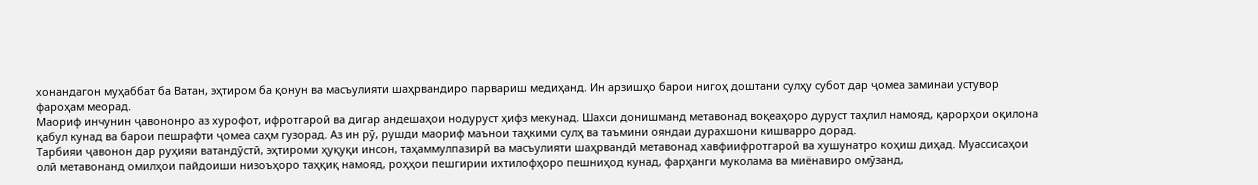хонандагон муҳаббат ба Ватан, эҳтиром ба қонун ва масъулияти шаҳрвандиро парвариш медиҳанд. Ин арзишҳо барои нигоҳ доштани сулҳу субот дар ҷомеа заминаи устувор фароҳам меорад.
Маориф инчунин ҷавононро аз хурофот, ифротгароӣ ва дигар андешаҳои нодуруст ҳифз мекунад. Шахси донишманд метавонад воқеаҳоро дуруст таҳлил намояд, қарорҳои оқилона қабул кунад ва барои пешрафти ҷомеа саҳм гузорад. Аз ин рӯ, рушди маориф маънои таҳкими сулҳ ва таъмини ояндаи дурахшони кишварро дорад.
Тарбияи ҷавонон дар руҳияи ватандӯстӣ, эҳтироми ҳуқуқи инсон, таҳаммулпазирӣ ва масъулияти шаҳрвандӣ метавонад хавфиифротгароӣ ва хушунатро коҳиш диҳад. Муассисаҳои олӣ метавонанд омилҳои пайдоиши низоъҳоро таҳқиқ намояд, роҳҳои пешгирии ихтилофҳоро пешниҳод кунад, фарҳанги муколама ва миёнавиро омӯзанд,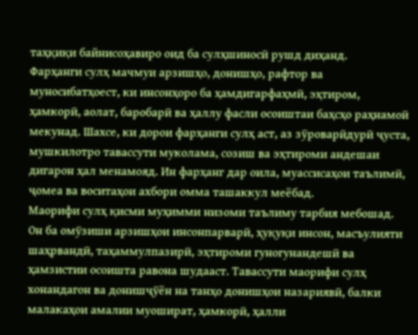таҳқиқи байнисоҳавиро оид ба сулҳшиносӣ рушд диҳанд.
Фарҳанги сулҳ мачмуи арзишҳо, донишҳо, рафтор ва муносибатҳоест, ки инсонҳоро ба ҳамдигарфаҳмӣ, эҳтиром, ҳамкорӣ, аолат, баробарӣ ва ҳаллу фасли осоиштаи баҳсҳо раҳнамоӣ мекунад. Шахсе, ки дорои фарҳанги сулҳ аст, аз зӯроварӣдурӣ ҷуста, мушкилотро тавассути муколама, созиш ва эҳтироми андешаи дигарон ҳал менамояд. Ин фарҳанг дар оила, муассисаҳои таълимӣ, ҷомеа ва воситаҳои ахбори омма ташаккул меёбад.
Маорифи сулҳ қисми муҳимми низоми таълиму тарбия мебошад. Он ба омӯзиши арзишҳои инсонпарварӣ, ҳуқуқи инсон, масъулияти шаҳрвандӣ, таҳаммулпазирӣ, эҳтироми гуногунандешӣ ва ҳамзистии осоишта равона шудааст. Тавассути маорифи сулҳ хонандагон ва донишҷӯён на танҳо донишҳои назариявӣ, балки малакаҳои амалии муошират, ҳамкорӣ, ҳалли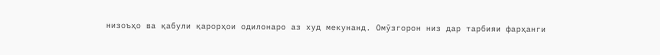низоъҳо ва қабули қарорҳои одилонаро аз худ мекунанд. Омӯзгорон низ дар тарбияи фарҳанги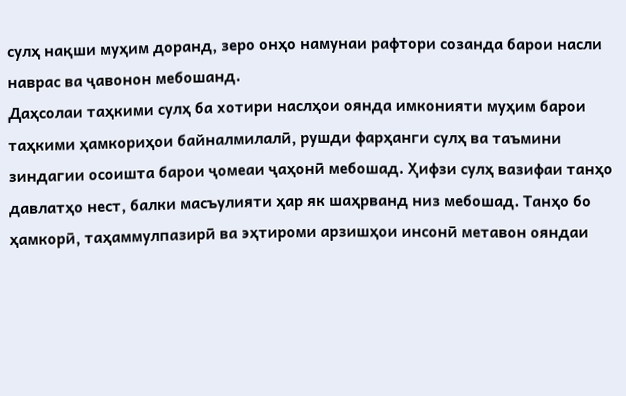сулҳ нақши муҳим доранд, зеро онҳо намунаи рафтори созанда барои насли наврас ва ҷавонон мебошанд.
Даҳсолаи таҳкими сулҳ ба хотири наслҳои оянда имконияти муҳим барои таҳкими ҳамкориҳои байналмилалӣ, рушди фарҳанги сулҳ ва таъмини зиндагии осоишта барои ҷомеаи ҷаҳонӣ мебошад. Ҳифзи сулҳ вазифаи танҳо давлатҳо нест, балки масъулияти ҳар як шаҳрванд низ мебошад. Танҳо бо ҳамкорӣ, таҳаммулпазирӣ ва эҳтироми арзишҳои инсонӣ метавон ояндаи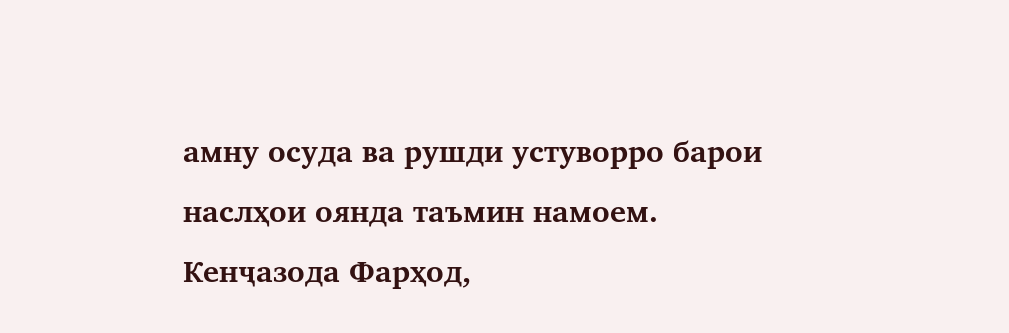амну осуда ва рушди устуворро барои наслҳои оянда таъмин намоем.
Кенҷазода Фарҳод,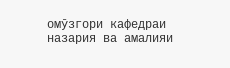омӯзгори кафедраи назария ва амалияи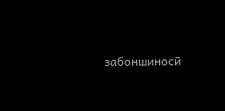забоншиносӣ